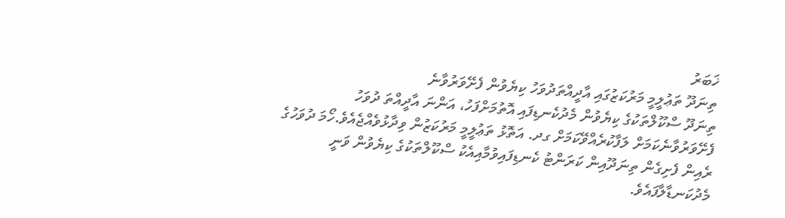ޚަބަރު
ތިނަދޫ ތަޢުލީމީ މަރުކަޒުގައި އާދީއްތަދުވަހު ކިޔެވުން ފެށޭވަރުވާނެ
ތިނަދޫ ސްކޫލްތަކުގެ ކިޔެވުން މެދުކެނޑިފައި އޮތުމަށްފަހު، އަންނަ އާދީއްތަ ދުވަހު ފެށޭވަރުވާނެކަމަށް ލަފާކުރެއްވޭކަމަށް ގދ. އަތޮޅު ތަޢުލީމީ މަރުކަޒުން ވިދާޅުވެއްޖެއެވެ.ހޯމަ ދުވަހުގެ ރެއިން ފެށިގެން ތިނަދޫއިން ކަރަންޓު ކެނޑިފައިވުމާއިއެކު ސްކޫލްތަކުގެ ކިޔެވުން ވަނީ މެދުކަނޑާލާފައެވެ.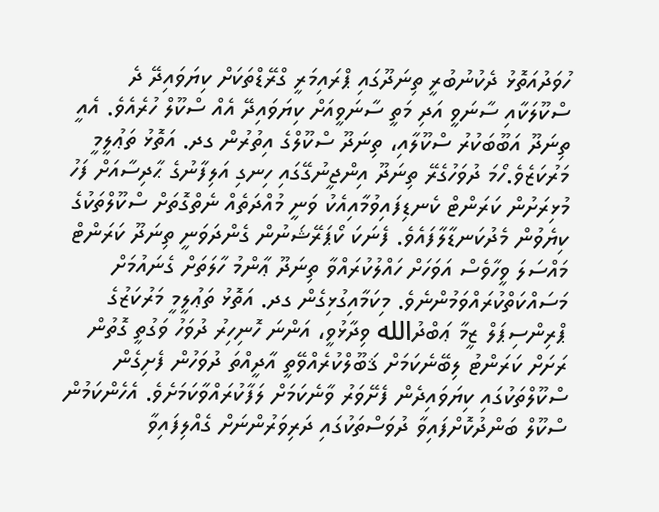ހުވަދުއަތޮޅު ދެކުނުބުރީ ތިނަދޫގައި ޕްރައިމަރީ ގްރޭޑްތަކަށް ކިޔަވައިދޭ ދެ ސްކޫލަކާއި ސާނަވީ އަދި މަތީ ސާނަވީއަށް ކިޔަވައިދޭ އެއް ސްކޫލް ހުރެއެވެ. އެއީ ތިނަދޫ އަބޫބަކުރު ސްކޫލާއި، ތިނަދޫ ސްކޫލްގެ އިތުރުން ގދ. އަތޮޅު ތަޢުލީމީ މަރުކަޒެވެ.ހޯމަ ދުވަހުގެރޭ ތިނަދޫ އިންޖީނުގޭގައި ހިނގި އަލިފާނުގެ ޙާދިސާއަށް ފަހު މުޅިރަށުން ކަރަންޓް ކެނޑިފައިވުމާއިއެކު ވަނީ މުއްދަތެއް ނެތްގޮތަށް ސްކޫލްތަކުގެ ކިޔެވުން މެދުކަނޑާލާފައެވެ. ފެނަކަ ކޯޕަރޭޝަނުން ގެންދަވަނީ ތިނަދޫ ކަރަންޓް މައްސަލަ ވީހާވެސް އަވަހަށް ހައްލުކުރައްވާ ތިނަދޫ ޢާންމު ހާލަތަށް ގެނައުމަށް މަސައްކަތްކުރައްވަމުންނެވެ. މިކަމާއިގުޅިގެން ގދ. އަތޮޅު ތަޢުލީމީ މަރުކަޒުގެ ޕްރިންސިޕަލް ޒީމާ ޢަބްދުالله ވިދާޅުވީ، އަންނަ ހޮނިހިރު ދުވަހު ވަގުތީ ގޮތުން ރަށަށް ކަރަންޓު ލިބޭނެކަމަށް ޤަބޫލްކުރެއްވޭތީ އާދީއްތަ ދުވަހުން ފެށިގެން ސްކޫލްތަކުގައި ކިޔަވައިދެން ފެށޭވަރު ވާނެކަމަށް ލަފާކުރައްވާކަމަށެވެ. އެހެންކަމުން ސްކޫލް ބަންދުކޮށްފައިވާ ދުވަސްތަކުގައި ދަރިވަރުންނަށް ގެއްލިފައިވާ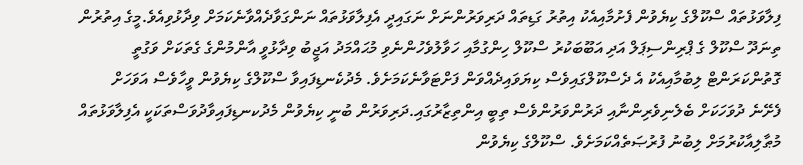ފިލާވަޅުތައް ސްކޫލްގެ ކިޔެވުން ފެށުމާއިއެކު އިތުރު ގަޑިތައް ދަރިވަރުންނަށް ނަގައިދީ އެފިލާވަޅުތައް ނަންގަވާދެއްވާނެކަމަށް ވިދާޅުވިއެވެ.މީގެ އިތުރުން ތިނަދޫ ސްކޫލް ގެ ޕްރިންސިޕަލް އަދި އަބޫބަކުރު ސްކޫލް ހިންގުމާއި ހަވާލުވެހުންނެވި މުޙައްމަދު އަޖީބު ވިދާޅުވީ އާންމުންގެ ގެތަކަށް ވަގުތީ ގޮތުންކަރަންޓް ލިބުމާއިއެކު އެ ދެސްކޫލްގައިވެސް ކިޔަވައިދެއްވަން ފަށްޓަވާނެކަމަށެވެ. މެދުކެނޑިފައިވާ ސްކޫލްގެ ކިޔެވުން ވީހާވެސް އަވަހަށް ފެށޭނެ ދުވަހަކަށް ބެލެނިވެރިންނާއި ދަރުންވަރުންވެސް ތިބީ އިންތިޒާރުގައި.ދަރިވަރުން ބުނީ ކިޔެވުން މެދުކނޑިފައިވާދުވަސްތަކަކީ އެފިލާވަޅުތައް މުޠާލިއާކުރުމަށް ލިބުނު ފުރުޞަތެއްކަމަށެވެ. ސްކޫލްގެ ކިޔެވުން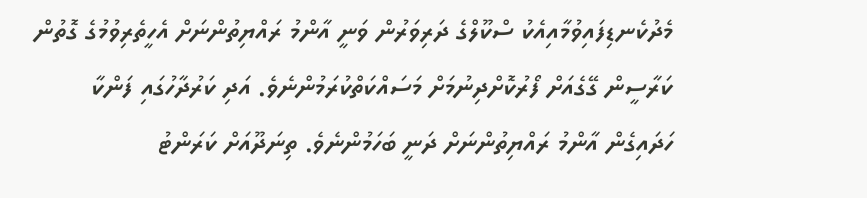މެދުކެނޑިފައިވުމާއިއެކު ސްކޫލްގެ ދަރިވަރުން ވަނީ އާންމު ރައްޔިތުންނަށް އެހީތެރިވުމުގެ ގޮތުން ކަރާސީން ގޭގެއަށް ފޯރުކޮށްދިނުމަށް މަސައްކަތްކުރަމުންނެވެ. އަދި ކަރުދާހުގައި ފަންކާ ހަދައިގެން އާންމު ރައްޔިތުންނަށް ދަނީ ބަހަމުންނެވެ. ތިނަދޫއަށް ކަރަންޓު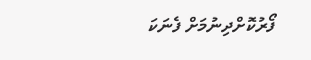ފޯރުކޮށްދިނުމަށް ފެނަކަ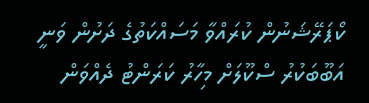ކޯޕަރޭޝަނުން ކުރައްވާ މަސައްކަތުގެ ދަށުން ވަނީ އަބޫބަކުރު ސްކޫލަށް މިހާރު ކަރަންޓު ދެއްވަން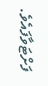ފަށްޓަވާފައެވެ.